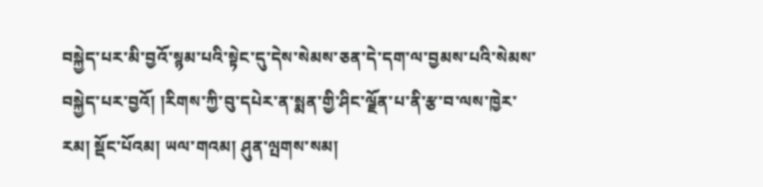བསྐྱེད་པར་མི་བྱའོ་སྙམ་པའི་སྟེང་དུ་དེས་སེམས་ཅན་དེ་དག་ལ་བྱམས་པའི་སེམས་བསྐྱེད་པར་བྱའོ། །རིགས་ཀྱི་བུ་དཔེར་ན་སྨན་གྱི་ཤིང་ལྗོན་པ་ནི་རྩ་བ་ལས་ཁྱེར་རམ། སྡོང་པོའམ། ཡལ་གའམ། ཤུན་ལྤགས་སམ།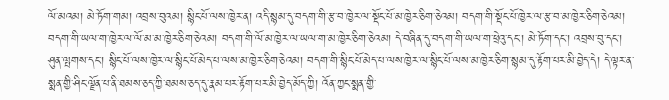ལོ་མའམ། མེ་ཏོག་གམ། འབྲས་བུའམ། སྙིང་པོ་ལས་ཁྱེར་ན། འདི་སྙམ་དུ་བདག་གི་རྩ་བ་ཁྱེར་ལ་སྡོང་པོ་མ་ཁྱེར་ཅིག་ཅེའམ། བདག་གི་སྡོང་པོ་ཁྱེར་ལ་རྩ་བ་མ་ཁྱེར་ཅིག་ཅེའམ། བདག་གི་ཡལ་ག་ཁྱེར་ལ་ལོ་མ་མ་ཁྱེར་ཅིག་ཅེའམ། བདག་གི་ལོ་མ་ཁྱེར་ལ་ཡལ་ག་མ་ཁྱེར་ཅིག་ཅེའམ། དེ་བཞིན་དུ་བདག་གི་ཡལ་ག་ཕྲེའུ་དང་། མེ་ཏོག་དང་། འབྲས་བུ་དང་། ཤུན་ལྤགས་དང་། སྙིང་པོ་ལས་ཁྱེར་ལ་སྙིང་པོ་མེད་པ་ལས་མ་ཁྱེར་ཅིག་ཅེའམ། བདག་གི་སྙིང་པོ་མེད་པ་ལས་ཁྱེར་ལ་སྙིང་པོ་ལས་མ་ཁྱེར་ཅིག་སྙམ་དུ་རྟོག་པར་མི་བྱེད་དེ། དེ་ལྟར་ན་སྨན་གྱི་ཤིང་ལྗོན་པ་ནི་ཐམས་ཅད་ཀྱི་ཐམས་ཅད་དུ་རྣམ་པར་རྟོག་པར་མི་བྱེད་མོད་ཀྱི། འོན་ཀྱང་སྨན་གྱི་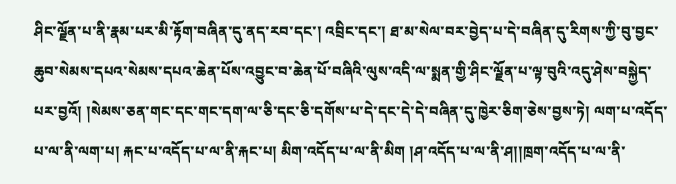ཤིང་ལྗོན་པ་ནི་རྣམ་པར་མི་རྟོག་བཞིན་དུ་ནད་རབ་དང་། འབྲིང་དང་། ཐ་མ་སེལ་བར་བྱེད་པ་དེ་བཞིན་དུ་རིགས་ཀྱི་བུ་བྱང་ཆུབ་སེམས་དཔའ་སེམས་དཔའ་ཆེན་པོས་འབྱུང་བ་ཆེན་པོ་བཞིའི་ལུས་འདི་ལ་སྨན་གྱི་ཤིང་ལྗོན་པ་ལྟ་བུའི་འདུ་ཤེས་བསྐྱེད་པར་བྱའོ། །སེམས་ཅན་གང་དང་གང་དག་ལ་ཅི་དང་ཅི་དགོས་པ་དེ་དང་དེ་དེ་བཞིན་དུ་ཁྱེར་ཅིག་ཅེས་བྱས་ཏེ། ལག་པ་འདོད་པ་ལ་ནི་ལག་པ། རྐང་པ་འདོད་པ་ལ་ནི་རྐང་པ། མིག་འདོད་པ་ལ་ནི་མིག །ཤ་འདོད་པ་ལ་ནི་ཤ།།ཁྲག་འདོད་པ་ལ་ནི་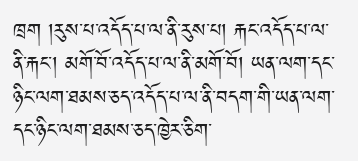ཁྲག །རུས་པ་འདོད་པ་ལ་ནི་རུས་པ། རྐང་འདོད་པ་ལ་ནི་རྐང་། མགོ་བོ་འདོད་པ་ལ་ནི་མགོ་བོ། ཡན་ལག་དང་ཉིང་ལག་ཐམས་ཅད་འདོད་པ་ལ་ནི་བདག་གི་ཡན་ལག་དང་ཉིང་ལག་ཐམས་ཅད་ཁྱེར་ཅིག་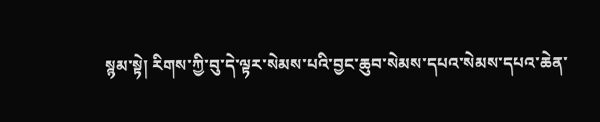སྙམ་སྟེ། རིགས་ཀྱི་བུ་དེ་ལྟར་སེམས་པའི་བྱང་ཆུབ་སེམས་དཔའ་སེམས་དཔའ་ཆེན་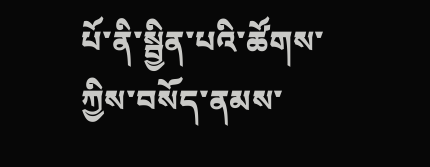པོ་ནི་སྦྱིན་པའི་ཚོགས་ཀྱིས་བསོད་ནམས་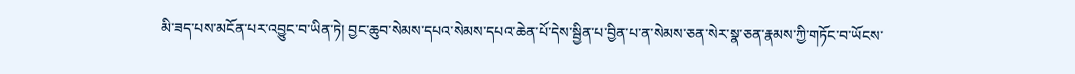མི་ཟད་པས་མངོན་པར་འབྱུང་བ་ཡིན་ཏེ། བྱང་ཆུབ་སེམས་དཔའ་སེམས་དཔའ་ཆེན་པོ་དེས་སྦྱིན་པ་བྱིན་པ་ན་སེམས་ཅན་སེར་སྣ་ཅན་རྣམས་ཀྱི་གཏོང་བ་ཡོངས་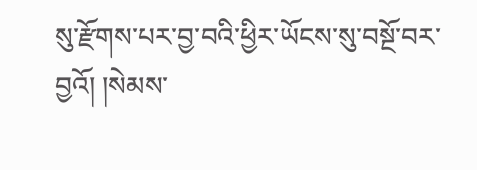སུ་རྫོགས་པར་བྱ་བའི་ཕྱིར་ཡོངས་སུ་བསྔོ་བར་བྱའོ། །སེམས་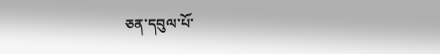ཅན་དབུལ་པོ་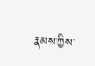རྣམས་ཀྱིས་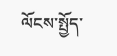ལོངས་སྤྱོད་